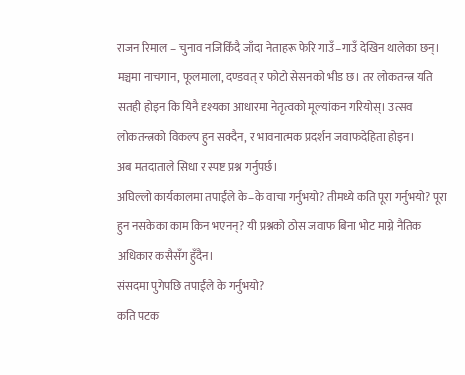राजन रिमाल – चुनाव नजिकिँदै जाँदा नेताहरू फेरि गाउँ–गाउँ देखिन थालेका छन्। मञ्चमा नाचगान, फूलमाला, दण्डवत् र फोटो सेसनको भीड छ। तर लोकतन्त्र यति सतही होइन कि यिनै दृश्यका आधारमा नेतृत्वको मूल्यांकन गरियोस्। उत्सव लोकतन्त्रको विकल्प हुन सक्दैन, र भावनात्मक प्रदर्शन जवाफदेहिता होइन।
अब मतदाताले सिधा र स्पष्ट प्रश्न गर्नुपर्छ।
अघिल्लो कार्यकालमा तपाईंले के–के वाचा गर्नुभयो? तीमध्ये कति पूरा गर्नुभयो? पूरा हुन नसकेका काम किन भएनन्? यी प्रश्नको ठोस जवाफ बिना भोट माग्ने नैतिक अधिकार कसैसँग हुँदैन।
संसदमा पुगेपछि तपाईंले के गर्नुभयो?
कति पटक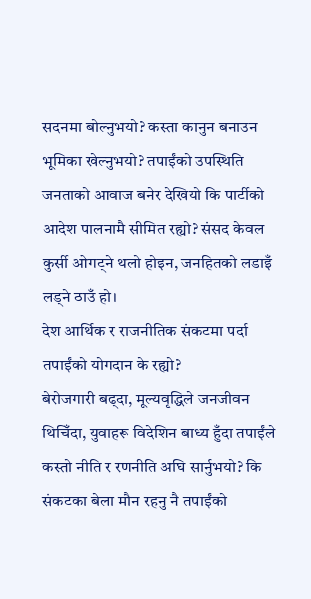सदनमा बोल्नुभयो? कस्ता कानुन बनाउन भूमिका खेल्नुभयो? तपाईंको उपस्थिति जनताको आवाज बनेर देखियो कि पार्टीको आदेश पालनामै सीमित रह्यो? संसद केवल कुर्सी ओगट्ने थलो होइन, जनहितको लडाइँ लड्ने ठाउँ हो।
देश आर्थिक र राजनीतिक संकटमा पर्दा तपाईंको योगदान के रह्यो?
बेरोजगारी बढ्दा, मूल्यवृद्धिले जनजीवन थिचिँदा, युवाहरू विदेशिन बाध्य हुँदा तपाईंले कस्तो नीति र रणनीति अघि सार्नुभयो? कि संकटका बेला मौन रहनु नै तपाईंको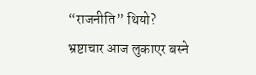“राजनीति” थियो?
भ्रष्टाचार आज लुकाएर बस्ने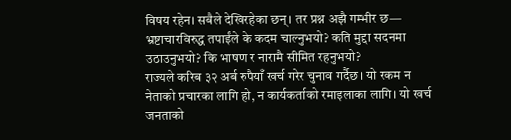विषय रहेन। सबैले देखिरहेका छन्। तर प्रश्न अझै गम्भीर छ—
भ्रष्टाचारविरुद्ध तपाईंले के कदम चाल्नुभयो? कति मुद्दा सदनमा उठाउनुभयो? कि भाषण र नारामै सीमित रहनुभयो?
राज्यले करिब ३२ अर्ब रुपैयाँ खर्च गरेर चुनाव गर्दैछ। यो रकम न नेताको प्रचारका लागि हो, न कार्यकर्ताको रमाइलाका लागि। यो खर्च जनताको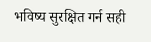भविष्य सुरक्षित गर्न सही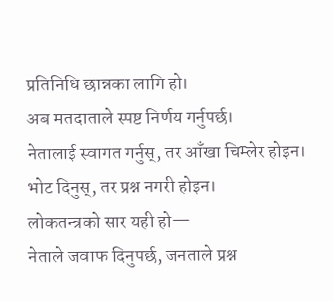प्रतिनिधि छान्नका लागि हो।
अब मतदाताले स्पष्ट निर्णय गर्नुपर्छ।
नेतालाई स्वागत गर्नुस्, तर आँखा चिम्लेर होइन।
भोट दिनुस्, तर प्रश्न नगरी होइन।
लोकतन्त्रको सार यही हो—
नेताले जवाफ दिनुपर्छ, जनताले प्रश्न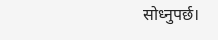सोध्नुपर्छ।